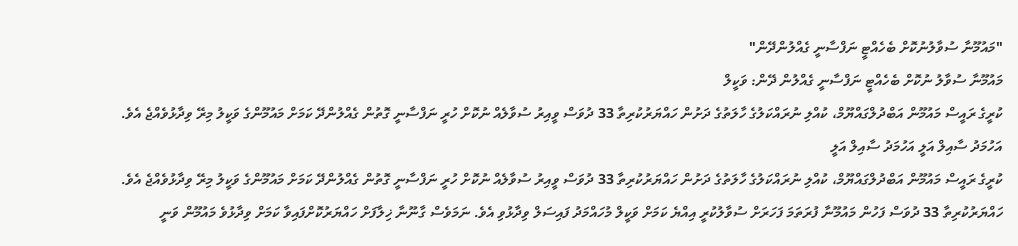"މައުމޫނާ ސުވާލުނުކޮށް ބެހެއްޓީ ނަފްސާނީ ގެއްލުންދޭން"
މައުމޫނާ ސުވާލު ނުކޮށް ބެހެއްޓީ ނަފްސާނީ ގެއްލުން ދޭން: ވަކީލް
ކުރީގެ ރައީސް މައުމޫން އަބްދުލްގައްޔޫމް، ކުއްލި ނުރައްކަލުގެ ހާލަތުގެ ދަށުން ހައްޔަރުކުރިތާ 33 ދުވަސް ވީއިރު ސުވާލެއް ނުކޮށް ހުރީ ނަފްސާނީ ގޮތުން ގެއްލުންދޭ ކަމަށް މައުމޫންގެ ވަކީލު މިރޭ ވިދާޅުވެއްޖެ އެވެ.
އަހުމަދު ސާއިލް އަލީ އަހުމަދު ސާއިލް އަލީ
ކުރީގެ ރައީސް މައުމޫން އަބްދުލްގައްޔޫމް، ކުއްލި ނުރައްކަލުގެ ހާލަތުގެ ދަށުން ހައްޔަރުކުރިތާ 33 ދުވަސް ވީއިރު ސުވާލެއް ނުކޮށް ހުރީ ނަފްސާނީ ގޮތުން ގެއްލުންދޭ ކަމަށް މައުމޫންގެ ވަކީލު މިރޭ ވިދާޅުވެއްޖެ އެވެ.
ހައްޔަރުކުރިތާ 33 ދުވަސް ފަހުން މައުމޫނާ ފުރަތަމަ ފަހަރަށް ސުވާލުކުރީ އިއްޔެ ކަމަށް ވަކީލް މުހައްމަދު ފައިސަލް ވިދާޅުވި އެވެ. ނަމަވެސް ގާނޫނާ ޚިލާފަށް ހައްޔަރުކޮށްފައިވާ ކަމަށް ވިދާޅުވެ މައުމޫން ވަނީ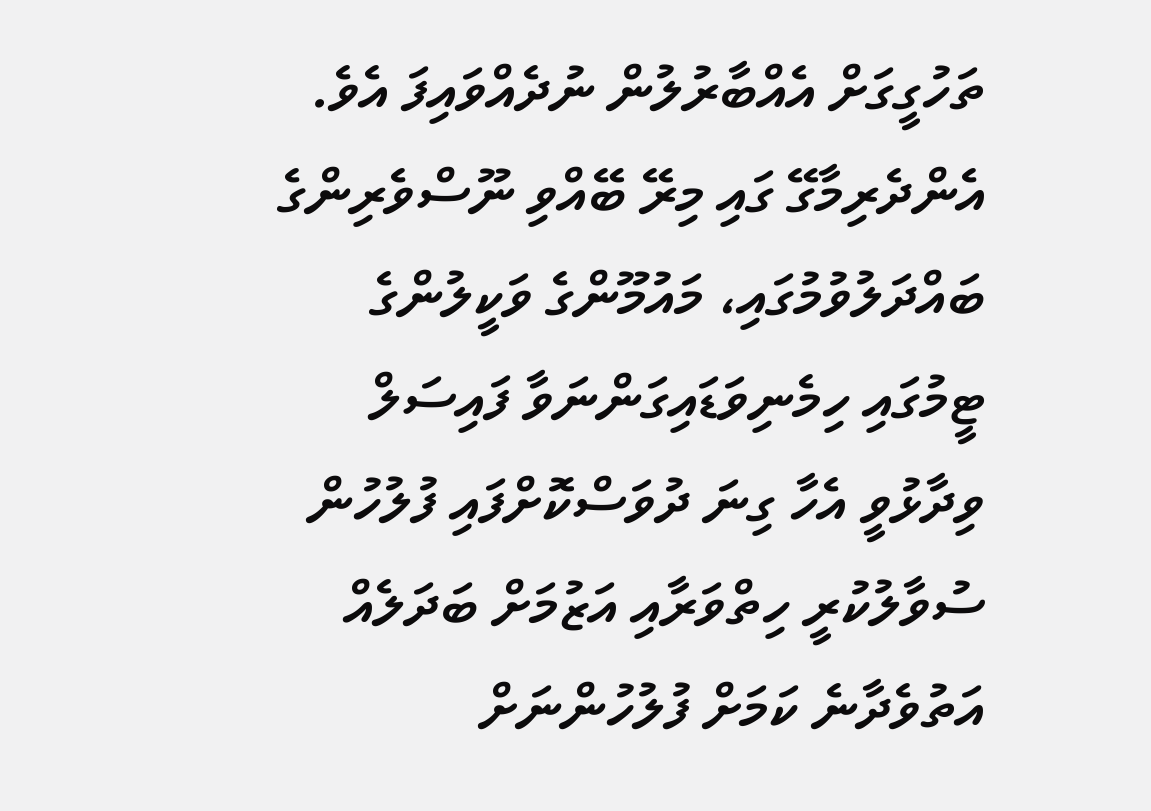ތަހުގީގަށް އެއްބާރުލުން ނުދެއްވައިފަ އެވެ.
އެންދެރިމާގޭ ގައި މިރޭ ބޭއްވި ނޫސްވެރިންގެ ބައްދަލުވުމުގައި، މައުމޫންގެ ވަކީލުންގެ ޓީމުގައި ހިމެނިވަޑައިގަންނަވާ ފައިސަލް ވިދާޅުވީ އެހާ ގިނަ ދުވަސްކޮށްފައި ފުލުހުން ސުވާލުކުރީ ހިތްވަރާއި އަޒުމަށް ބަދަލެއް އަތުވެދާނެ ކަމަށް ފުލުހުންނަށް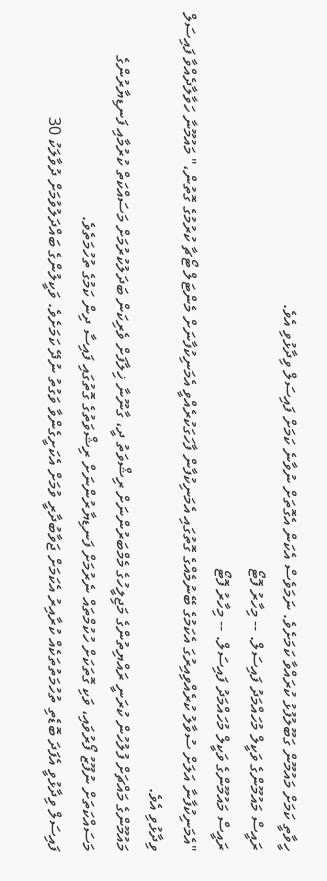ހީވާތީ ކަމަށް މައުމޫން ގަބޫލުފުޅު ކުރައްވާ ކަމަށެވެ. ނަމަވެސް އެކަން އެގޮތަށް ނުވާނެ ކަމަށް ފައިސަލް ވިދާޅުވި އެވެ.
ރައީސް މައުމޫންގެ ވަކީލް މުހައްމަދު ފައިސަލް. -- މިހާރު ފޮޓޯ
ރައީސް މައުމޫންގެ ވަކީލް މުހައްމަދު ފައިސަލް. -- މިހާރު ފޮޓޯ
"އެމަނިކުފާނާ އަލަށް ސުވާލު ކުރެއްވިއިރުގަ އެކަމުގެ ބޭނުމެއްގެ ގޮތުގައި އެމަނިކުފާން ފާހަގަކުރެއްވީ އެމަނިކުފާނަށް މެންޓަލް ޓޯޗާ ކުރުމުގެ ގޮތުން،" މައުމޫނާ ހަވާލާދެއްވާ ފައިސަލް ވިދާޅުވި އެވެ.
މައުމޫންގެ މައްޗަށް ފުލުހުން ކުރަނީ ރައްޔިތުންގެ މަޖިލީހުގެ މެމްބަރުންނަށް ރިޝްވަތު ދީ، ގާނޫނާ ޚިލާފަށް ވެރިކަން ބަދަލުކުރުމަށް މަސައްކަތް ކުރުމާއި ފަނޑިޔާރުންގެ މަސައްކަތަށް ނުފޫޒު ފޯރުވައި، ވަކި ގޮތަކަށް ހުކުމްތައް ނެރުމަށް ފަނޑިޔާރުންނަށް ރިޝްވަތުގެ ގޮތުގައި ފައިސާ ދިން ކަމުގެ ތުހުމަތެވެ.
ފައިސަލް ވިދާޅުވީ އެފަދަ ބޮޑެތި ތުހުމަތުތަކެއް ކުރާއިރު އެކަމަށް ޖަވާބުދާރީ ވުމަށް އެކަށީގެންވާ ވަގުތު ނުދޭ ކަމަށެވެ. ވަކީލުންގެ ބައްދަލުވުމަށް ދުވާލަކު 30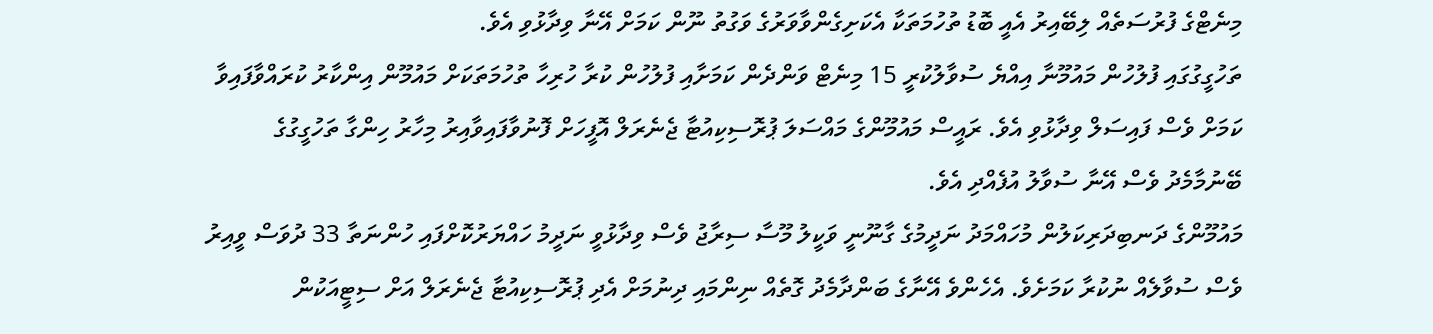މިނެޓްގެ ފުރުސަތެއް ލިބޭއިރު އެއީ ބޮޑު ތުހުމަތަކާ އެކަށިގެންވާވަރުގެ ވަގުތު ނޫން ކަމަށް އޭނާ ވިދާޅުވި އެވެ.
ތަހުގީގުގައި ފުލުހުން މައުމޫނާ އިއްޔެ ސުވާލުކުރީ 15 މިނެޓް ވަންދެން ކަމަށާއި ފުލުހުން ކުރާ ހުރިހާ ތުހުމަތަކަށް މައުމޫން އިންކާރު ކުރައްވާފައިވާ ކަމަށް ވެސް ފައިސަލް ވިދާޅުވި އެވެ. ރައީސް މައުމޫންގެ މައްސަލަ ޕުރޮސިކިއުޓާ ޖެނެރަލް އޮފީހަށް ފޮނުވާފައިވާއިރު މިހާރު ހިންގާ ތަހުގީގުގެ ބޭނުމާމެދު ވެސް އޭނާ ސުވާލު އުފެއްދި އެވެ.
މައުމޫންގެ ދަނބިދަރިކަލުން މުހައްމަދު ނަދީމުގެ ގާނޫނީ ވަކީލު މޫސާ ސިރާޖު ވެސް ވިދާޅުވީ ނަދީމު ހައްޔަރުކޮށްފައި ހުންނަތާ 33 ދުވަސް ވީއިރު ވެސް ސުވާލެއް ނުކުރާ ކަމަށެވެ. އެހެންވެ އޭނާގެ ބަންދާމެދު ގޮތެއް ނިންމައި ދިނުމަށް އެދި ޕުރޮސިކިއުޓާ ޖެނެރަލް އަށް ސިޓީއަކުން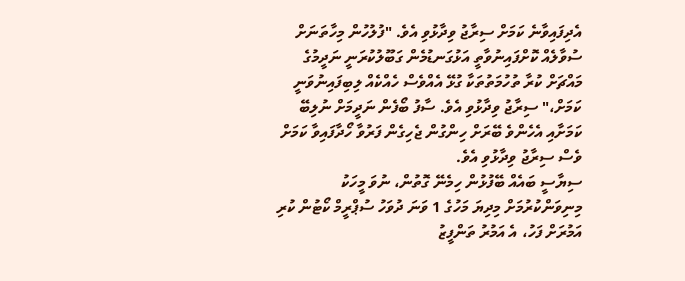އެދިފައިވާނެ ކަމަށް ސިރާޖު ވިދާޅުވި އެވެ. "ފުލުހުން މިހާތަނަށް ސުވާލެއް ކޮށްފައިނުވާތީ އަޅުގަނޑުމެން ގަބޫލުކުރަނީ ނަދީމުގެ މައްޗަށް ކުރާ ތުހުމަތުތަކާ ގުޅޭ އެއްވެސް ހެއްކެއް ލިބިފައިނުވަނީ ކަމަށް،" ސިރާޖު ވިދާޅުވި އެވެ. ސާފު ބޯފެން ނަދީމަށް ނުލިބޭ ކަމަށާއި އެހެންވެ ބޭރަށް ހިންގުން ޖެހިގެން ފަރުވާ ހޯދާފައިވާ ކަމަށް ވެސް ސިރާޖު ވިދާޅުވި އެވެ.
ސިޔާސީ ބައެއް ބޭފުޅުން ހިމެނޭ ގޮތުން، ނުވަ މީހަކު މިނިވަންކުރުމަށް މިދިޔަ މަހުގެ 1 ވަނަ ދުވަހު ސުޕްރީމް ކޯޓުން ކުރި އަމުރަށް ފަހު، އެ އަމުރު ތަންފީޒު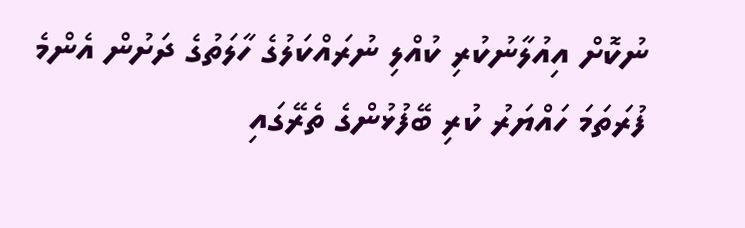ނުކޮށް އިއުލާނުކުރި ކުއްލި ނުރައްކަލުގެ ހާލަތުގެ ދަށުން އެންމެ ފުރަތަމަ ހައްޔަރު ކުރި ބޭފުޅުންގެ ތެރޭގައި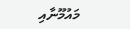މައުމޫނާއި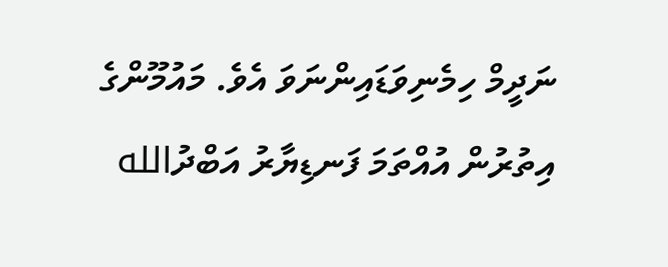ނަދީމް ހިމެނިވަޑައިންނަވަ އެވެ. މައުމޫންގެ އިތުރުން އުއްތަމަ ފަނޑިޔާރު އަބްދުالله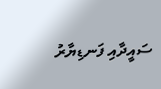ސައީދާއި ފަނޑިޔާރު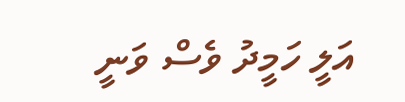އަލީ ހަމީދު ވެސް ވަނީ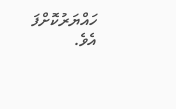ހައްޔަރުކޮށްފަ އެވެ.